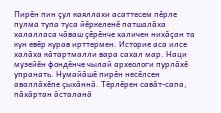Пирӗн пин ҫул каяллахи асаттесем пӗрле пулма тупа туса йӗркеленӗ патшалӑха халалласа чӑваш ҫӗрӗнче халичен нихӑҫан та кун евӗр курав ирттермен. Историе аса илсе халӑха кӑтартмалли вара сахал мар. Наци музейӗн фондӗнче чылай археологи пурлӑхӗ упранать. Нумайӑшӗ пирӗн несӗлсен аваллӑхӗпе ҫыхӑннӑ. Тӗрлӗрен савӑт-сапа, пӑхӑртан ӑсталанӑ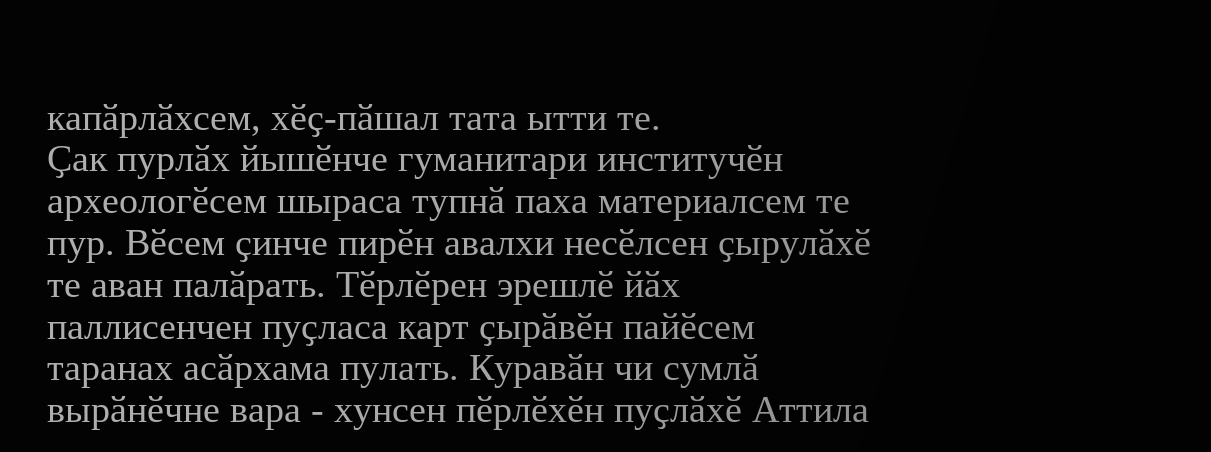капӑрлӑхсем, хӗҫ-пӑшал тата ытти те.
Ҫак пурлӑх йышӗнче гуманитари институчӗн археологӗсем шыраса тупнӑ паха материалсем те пур. Вӗсем ҫинче пирӗн авалхи несӗлсен ҫырулӑхӗ те аван палӑрать. Тӗрлӗрен эрешлӗ йӑх паллисенчен пуҫласа карт ҫырӑвӗн пайӗсем таранах асӑрхама пулать. Куравӑн чи сумлӑ вырӑнӗчне вара - хунсен пӗрлӗхӗн пуҫлӑхӗ Аттила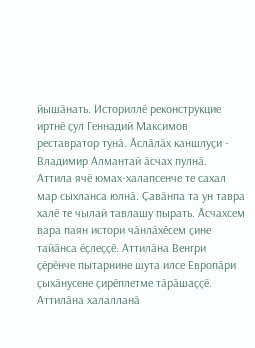йышӑнать. Историллӗ реконструкцие иртнӗ ҫул Геннадий Максимов реставратор тунӑ. Ӑслӑлӑх каншлуҫи - Владимир Алмантай ӑсчах пулнӑ.
Аттила ячӗ юмах-халапсенче те сахал мар сыхланса юлнӑ. Ҫавӑнпа та ун тавра халӗ те чылай тавлашу пырать. Ӑсчахсем вара паян истори чӑнлӑхӗсем ҫине тайӑнса ӗҫлеҫҫӗ. Аттилӑна Венгри ҫӗрӗнче пытарнине шута илсе Европӑри ҫыхӑнусене ҫирӗплетме тӑрӑшаҫҫӗ.
Аттилӑна халалланӑ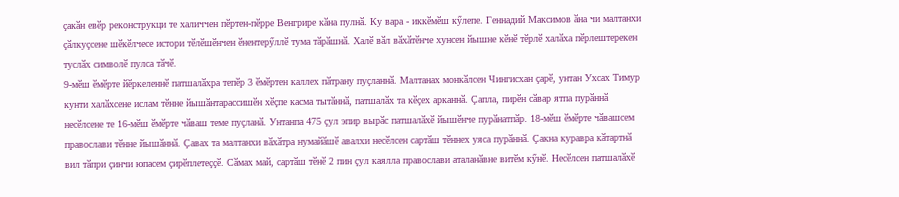ҫакӑн евӗр реконструкци те халиччен пӗртен-пӗрре Венгрире кӑна пулнӑ. Ку вара - иккӗмӗш кӳлепе. Геннадий Максимов ӑна чи малтанхи ҫӑлкуҫсене шӗкӗлчесе истори тӗлӗшӗнчен ӗнентерӳллӗ тума тӑрӑшнӑ. Халӗ вӑл вӑхӑтӗнче хунсен йышне кӗнӗ тӗрлӗ халӑха пӗрлештерекен туслӑх символӗ пулса тӑчӗ.
9-мӗш ӗмӗрте йӗркеленнӗ патшалӑхра тепӗр 3 ӗмӗртен каллех пӑтрану пуҫланнӑ. Малтанах монкӑлсен Чингисхан ҫарӗ, унтан Ухсах Тимур кунти халӑхсене ислам тӗнне йышӑнтарассишӗн хӗҫпе касма тытӑннӑ, патшалӑх та кӗҫех арканнӑ. Ҫапла, пирӗн сӑвар ятпа пурӑннӑ несӗлсене те 16-мӗш ӗмӗрте чӑваш теме пуҫланӑ. Унтанпа 475 ҫул эпир вырӑс патшалӑхӗ йышӗнче пурӑнатпӑр. 18-мӗш ӗмӗрте чӑвашсем православи тӗнне йышӑннӑ. Ҫавах та малтанхи вӑхӑтра нумайӑшӗ авалхи несӗлсен сартӑш тӗннех уяса пурӑннӑ. Ҫакна куравра кӑтартнӑ вил тӑпри ҫинчи юпасем ҫирӗплетеҫҫӗ. Сӑмах май, сартӑш тӗнӗ 2 пин ҫул каялла православи аталанӑвне витӗм кӳнӗ. Несӗлсен патшалӑхӗ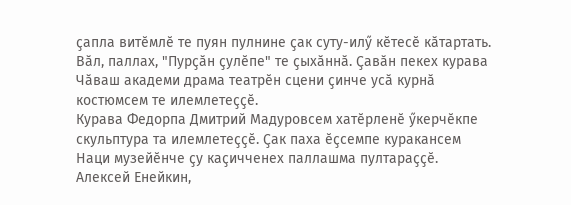ҫапла витӗмлӗ те пуян пулнине ҫак суту-илӳ кӗтесӗ кӑтартать. Вӑл, паллах, "Пурҫӑн ҫулӗпе" те ҫыхӑннӑ. Ҫавӑн пекех курава Чӑваш академи драма театрӗн сцени ҫинче усӑ курнӑ костюмсем те илемлетеҫҫӗ.
Курава Федорпа Дмитрий Мадуровсем хатӗрленӗ ӳкерчӗкпе скульптура та илемлетеҫҫӗ. Ҫак паха ӗҫсемпе куракансем Наци музейӗнче ҫу каҫичченех паллашма пултараҫҫӗ.
Алексей Енейкин,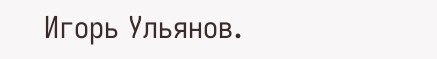Игорь Ульянов.